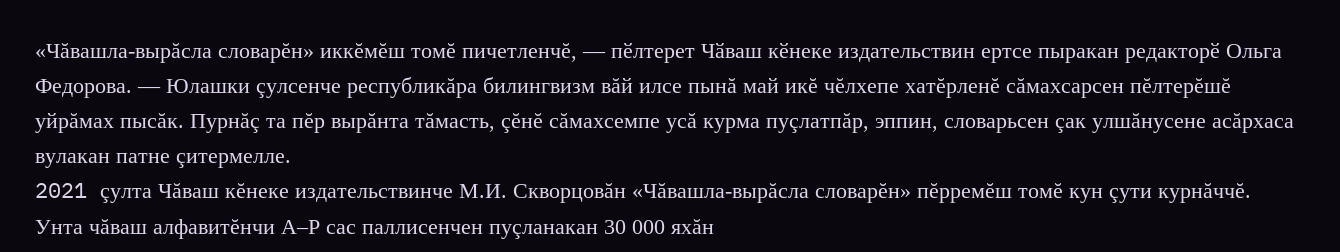«Чăвашла-вырăсла словарĕн» иккĕмĕш томĕ пичетленчĕ, — пӗлтерет Чӑваш кӗнеке издательствин ертсе пыракан редакторӗ Ольга Федорова. — Юлашки çулсенче республикăра билингвизм вăй илсе пынă май икĕ чĕлхепе хатĕрленĕ сăмахсарсен пĕлтерĕшĕ уйрăмах пысăк. Пурнăç та пĕр вырăнта тăмасть, çĕнĕ сăмахсемпе усă курма пуçлатпăр, эппин, словарьсен çак улшăнусене асăрхаса вулакан патне çитермелле.
2021 çулта Чăваш кĕнеке издательствинче М.И. Скворцовăн «Чăвашла-вырăсла словарĕн» пĕрремĕш томĕ кун çути курнăччĕ. Унта чăваш алфавитĕнчи А–Р сас паллисенчен пуçланакан 30 000 яхăн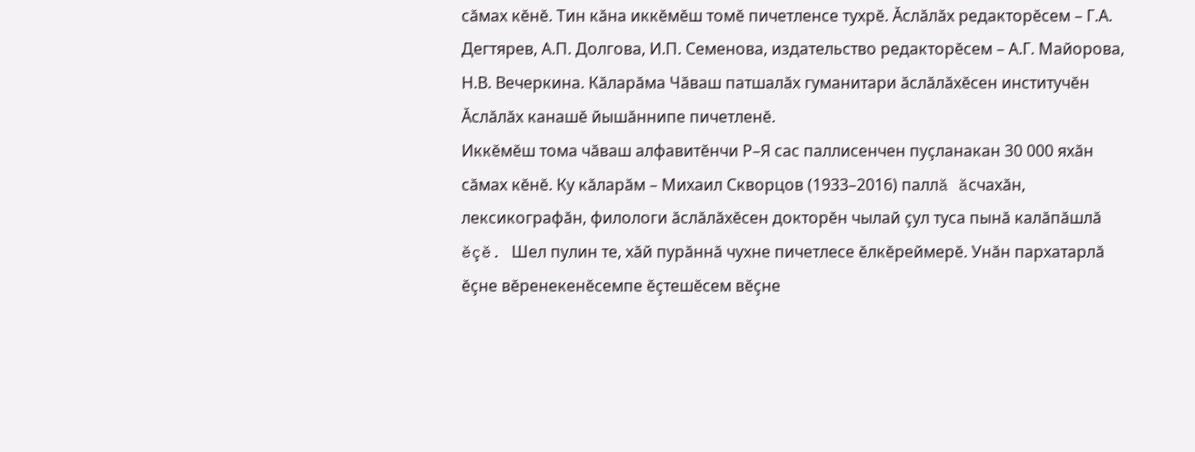сăмах кĕнĕ. Тин кăна иккĕмĕш томĕ пичетленсе тухрĕ. Ăслăлăх редакторĕсем – Г.А. Дегтярев, А.П. Долгова, И.П. Семенова, издательство редакторĕсем – А.Г. Майорова, Н.В. Вечеркина. Кăларăма Чăваш патшалăх гуманитари ăслăлăхĕсен институчĕн Ăслăлăх канашĕ йышăннипе пичетленĕ.
Иккĕмĕш тома чăваш алфавитĕнчи Р–Я сас паллисенчен пуçланакан 30 000 яхăн сăмах кĕнĕ. Ку кăларăм – Михаил Скворцов (1933–2016) паллă ăсчахăн, лексикографăн, филологи ăслăлăхĕсен докторĕн чылай çул туса пынă калăпăшлă ĕçĕ. Шел пулин те, хăй пурăннă чухне пичетлесе ĕлкĕреймерĕ. Унăн пархатарлă ĕçне вĕренекенĕсемпе ĕçтешĕсем вĕçне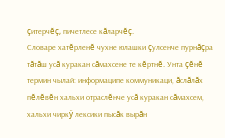çитерчĕç, пичетлесе кăларчĕç.
Словаре хатĕрленĕ чухне юлашки çулсенче пурнăçра тăтăш усă куракан сăмахсене те кĕртнĕ. Унта çĕнĕ термин чылай: информаципе коммуникаци, ăслăлăх пĕлĕвĕн хальхи отраслĕнче усă куракан сăмахсем, хальхи чиркÿ лексики пысăк вырăн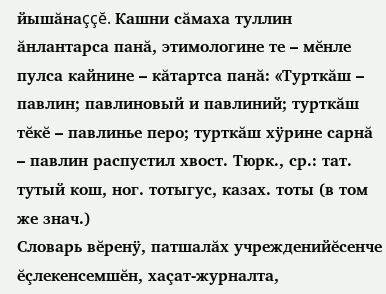йышăнаççĕ. Кашни сăмаха туллин ăнлантарса панă, этимологине те – мĕнле пулса кайнине – кăтартса панă: «Турткăш – павлин; павлиновый и павлиний; турткăш тĕкĕ – павлинье перо; турткăш хÿрине сарнă – павлин распустил хвост. Тюрк., ср.: тат. тутый кош, ног. тотыгус, казах. тоты (в том же знач.)
Словарь вĕренÿ, патшалăх учрежденийĕсенче ĕçлекенсемшĕн, хаçат-журналта,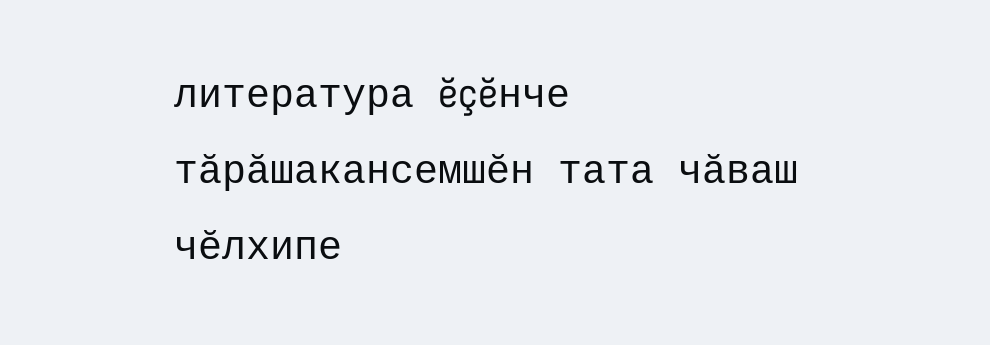литература ĕçĕнче тăрăшакансемшĕн тата чăваш чĕлхипе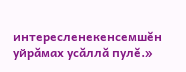интересленекенсемшĕн уйрăмах усăллă пулĕ.»